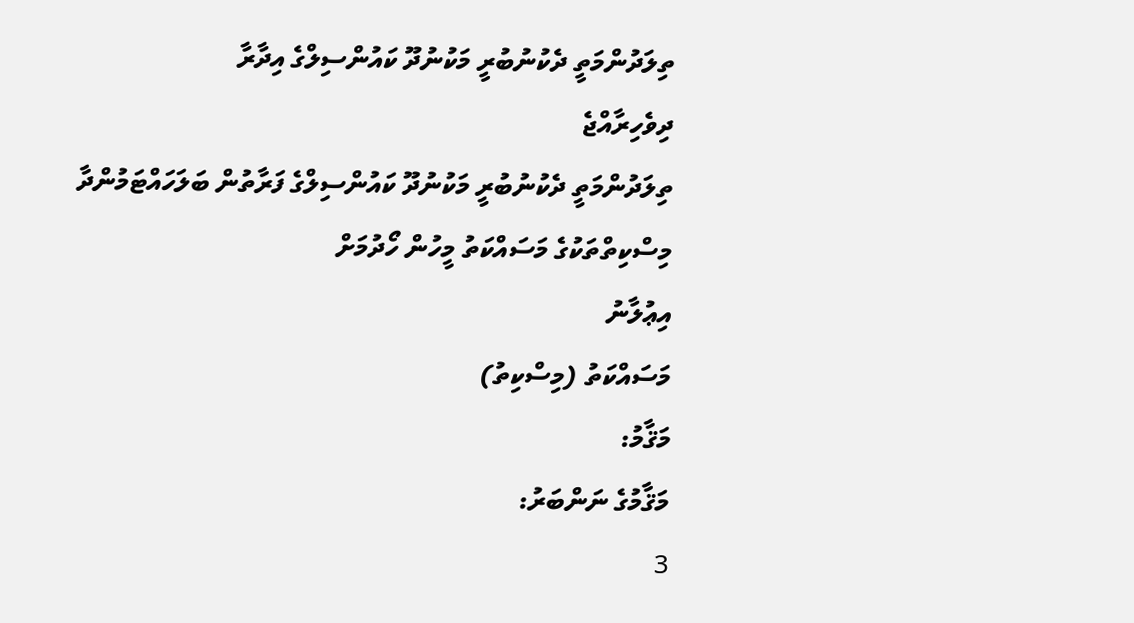ތިލަދުންމަތީ ދެކުނުބުރީ މަކުނުދޫ ކައުންސިލްގެ އިދާރާ
ދިވެހިރާއްޖެ
ތިލަދުންމަތީ ދެކުނުބުރީ މަކުނުދޫ ކައުންސިލްގެ ފަރާތުން ބަލަހައްޓަމުންދާ މިސްކިތްތަކުގެ މަސައްކަތު މީހުން ހޯދުމަށް
އިޢުލާނު
މަސައްކަތު (މިސްކިތު)
މަޤާމު:
މަޤާމުގެ ނަންބަރު:
3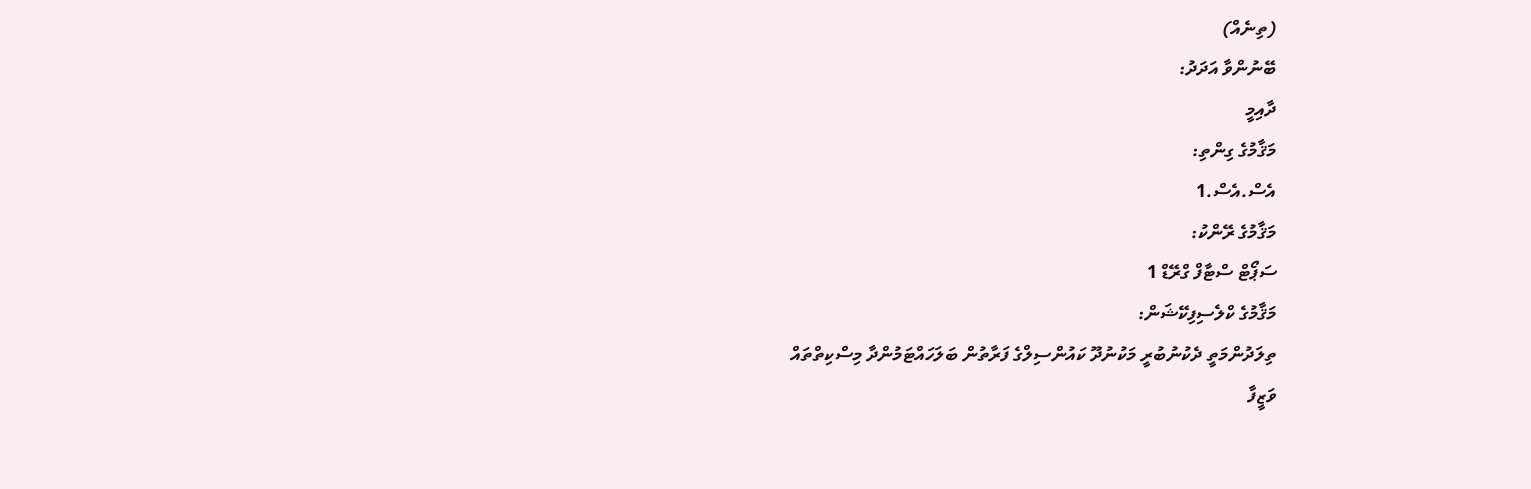(ތިނެއް)
ބޭނުންވާ އަދަދު:
ދާއިމީ
މަޤާމުގެ ގިންތި:
އެސް.އެސް.1
މަޤާމުގެ ރޭންކު:
ސަޕޯޓް ސްޓާފް ގްރޭޑް 1
މަޤާމުގެ ކްލެސިފިކޭޝަން:
ތިލަދުންމަތީ ދެކުނުބުރީ މަކުނުދޫ ކައުންސިލްގެ ފަރާތުން ބަލަހައްޓަމުންދާ މިސްކިތްތައް
ވަޒީފާ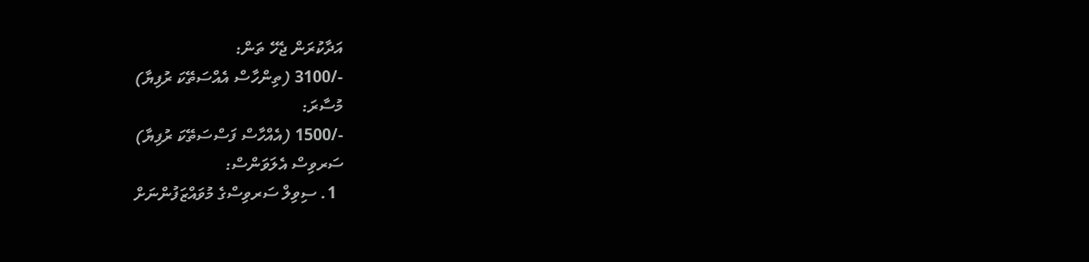އަދާކުރަން ޖެހޭ ތަން:
-/3100 (ތިންހާސް އެއްސަތޭކަ ރުފިޔާ)
މުސާރަ:
-/1500 (އެއްހާސް ފަސްސަތޭކަ ރުފިޔާ)
ސަރވިސް އެލަވަންސް:
  1. ސިވިލް ސަރވިސްގެ މުވައްޒަފުންނަށް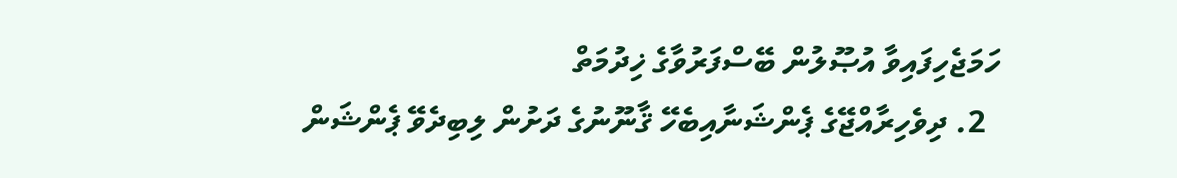ހަމަޖެހިފައިވާ އުޞޫލުން ބޭސްފަރުވާގެ ޚިދުމަތް
  2. ދިވެހިރާއްޖޭގެ ޕެންޝަނާއިބެހޭ ޤާނޫނުގެ ދަށުން ލިބިދެވޭ ޕެންޝަން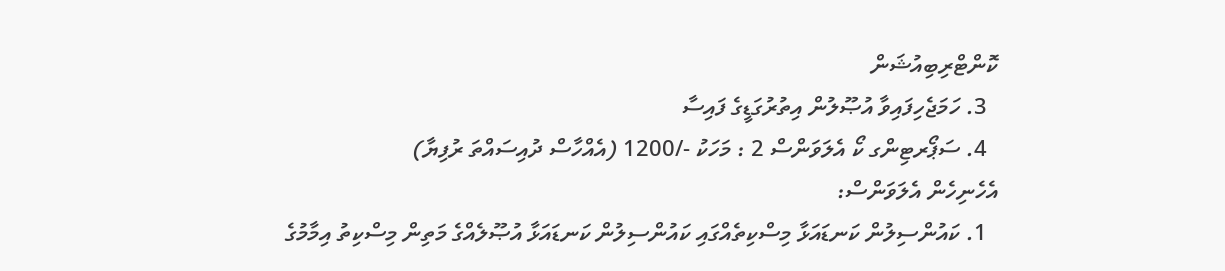ކޮންޓްރިބިއުޝަން
  3. ހަމަޖެހިފައިވާ އުޞޫލުން އިތުރުގަޑީގެ ފައިސާ
  4. ސަޕޯރޓިންގ ކޯ އެލަވަންސް 2 : މަހަކު -/1200 (އެއްހާސް ދުއިސައްތަ ރުފިޔާ)
އެހެނިހެން އެލަވަންސް:
  1. ކައުންސިލުން ކަނޑައަޅާ މިސްކިތެއްގައި ކައުންސިލުން ކަނޑައަޅާ އުޞޫލެއްގެ މަތިން މިސްކިތު އިމާމުގެ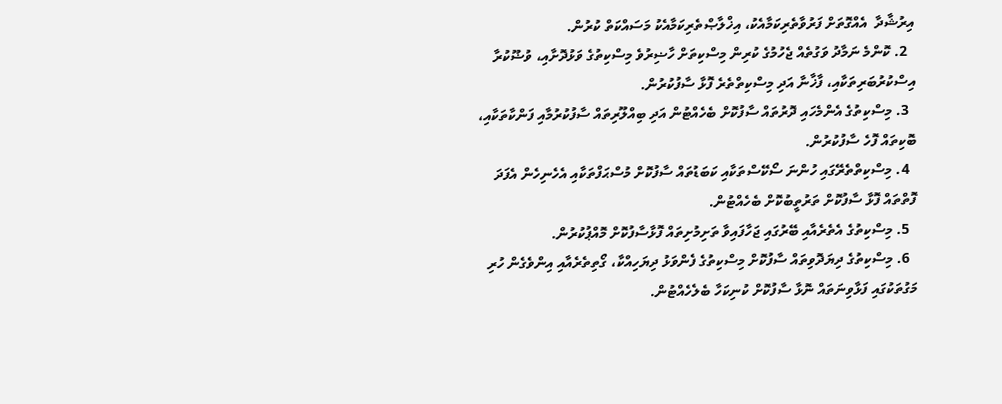އިރުޝާދާ  އެއްގޮތަށް ފަރުވާތެރިކަމާއެކު، އިޚްލާޞްތެރިކަމާއެކު މަސައްކަތް ކުރުން.
  2. ކޮންމެ ނަމާދު ވަގުތެއް ޖެހުމުގެ ކުރިން މިސްކިތަށް ހާޟިރުވެ މިސްކިތުގެ ވަޅުދޮށާއި، ވުޟޫކުރާ އިސްކުރުބަރިތަކާއި، ފާޚާނާ އަދި މިސްކިތްތެރެ ފޮޅާ ސާފުކުރުން.
  3. މިސްކިތުގެ އެންމެހައި ދޮރުތައް ސާފުކޮށް ބެހެއްޓުން އަދި ބިއްލޫރިތައް ސާފުކުރުމާއި ފަންކާތަކާއި، ބޮކިތައް ފޮހެ ސާފުކުރުން.
  4. މިސްކިތްތެރޭގައި ހުންނަ ސޯކޭސްތަކާއި ކަބަޑުތައް ސާފުކޮށް މުސްޙަފްތަކާއި އެހެނިހެން އެފަދަ ފޮތްތައް ފޮޅާ ސާފުކޮށް ތަރުތީބުކޮށް ބެހެއްޓުން.
  5. މިސްކިތުގެ އެތެރެއާއި ބޭރުގައި ޖަހާފައިވާ ތަށިމުށިތައް ފޮޅާސާފުކޮށް މޮއްޕުކުރުން.
  6. މިސްކިތުގެ ދިޔަދޮވިތައް ސާފުކޮށް މިސްކިތުގެ ފެންވަޅު ދިޔަހިއްކާ، ގޯތިތެރެއާއި އިންވެގެން ހުރި މަގުތަކުގައި ފަޅާވިނަތައް ނޮޅާ ސާފުކޮށް ކުނިކަހާ ބެލެހެއްޓުން.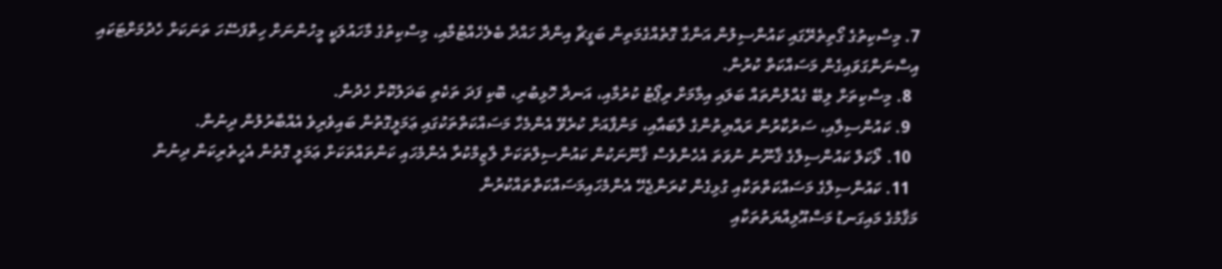7. މިސްކިތުގެ ގޯތިތެރޭގައި ކައުންސިލުން އަންގާ ގޮތެއްގެމަތިން ބަގީޗާ އިންދާ ހައްދާ ބެލެހެއްޓުމާއި، މިސްކިތުގެ މާހައުލަކީ މީހުންނަށް ހިތްފަސޭހަ ތަނަކަށް ހެދުމަށްޓަކައި އިސްނަންގަވައިގެން މަސައްކަތް ކުރުން.
  8. މިސްކިތަށް ލިބޭ ގެއްލުންތައް ބަލައި އިމާމަށް ރިޕޯޓު ކުރުމާއި، އަނދާ ހޮޅިބުރި، ބޮކި ފަދަ ތަކެތި ބަދަލުކޮށް ހެދުން.
  9. ކައުންސިލާއި، ސަރުކާރުން ރައްޔިތުންގެ ލާބައާއި، މަންފާއަށް ކުރެވޭ އެންމެހާ މަސައްކަތްތަކުގައި ޢަމަލީގޮތުން ބައިވެރިވެ އެއްބާރުލުން ދިނުން.
  10. ލޯކަލް ކައުންސިލްގެ ޤާނޫނު ނުވަތަ އެހެންވެސް ޤާނޫނަކުން ކައުންސިލްތަކަށް ލާޒިމްކުރާ އެންމެހައި ކަންތައްތަކަށް ޢަމަލީ ގޮތުން އެހީތެރިކަން ދިނުން
  11. ކައުންސިލްގެ މަސައްކަތްތަކާއި ގުޅިގެން ކުރަންޖެހޭ އެންމެހައިމަސައްކަތްތައްކުރުން
މަޤާމުގެ މައިގަނޑު މަސްއޫލިއްޔަތުތަކާއި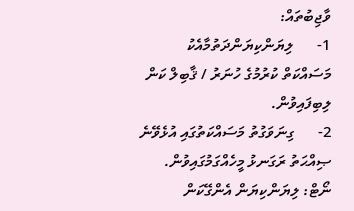ވާޖިބުތައް:
1-      ލިޔަންކިޔަންދަތުމާއެކު މަސައްކަތް ކުރުމުގެ ހުނަރު / ޤާބިލް ކަން ލިބިފައިވުން.
2-      ގިނަވަގުތު މަސައްކަތުގައި އުޅެވޭނެ ޞިއްޙަތު ރަގަނޅު މީހެއްގަމުގައިވުން.
ނޯޓް: ލިޔަންކިޔަން އެންގޭކަން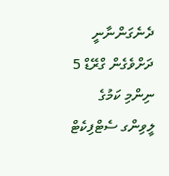ދެނެގަންނާނީ ދަށްވެގެން ގްރޭޑް 5 ނިންމި ކަމުގެ ލީވިންގ ސެޓްފިކެޓް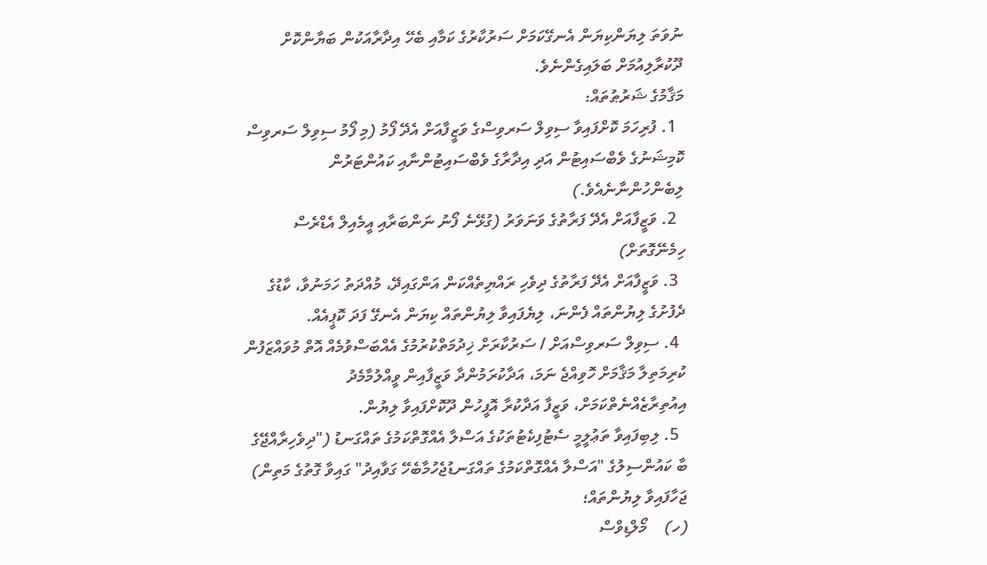ނުވަތަ ލިޔަންކިޔަން އެނގޭކަމަށް ސަރުކާރުގެ ކަމާއި ބެހޭ އިދާރާއަކުން ބަޔާންކޮށް ދޫކުރާލިއުމަށް ބަލައިގެންނެވެ.
މަޤާމުގެ ޝަރުޠުތައް:
  1. ފުރިހަމަ ކޮށްފައިވާ ސިވިލް ސަރވިސްގެ ވަޒީފާއަށް އެދޭ ފޯމު (މި ފޯމު ސިވިލް ސަރވިސް ކޮމިޝަނުގެ ވެބްސައިޓުން އަދި އިދާރާގެ ވެބްސައިޓުންނާއި ކައުންޓަރުން ލިބެންހުންނާނެއެވެ.)
  2. ވަޒީފާއަށް އެދޭ ފަރާތުގެ ވަނަވަރު (ގުޅޭނެ ފޯނު ނަންބަރާއި އީމެއިލް އެޑްރެސް ހިމެނޭގޮތަށް)
  3. ވަޒީފާއަށް އެދޭ ފަރާތުގެ ދިވެހި ރައްޔިތެއްކަން އަންގައިދޭ، މުއްދަތު ހަމަނުވާ، ކާޑުގެ ދެފުށުގެ ލިޔުންތައް ފެންނަ، ލިޔެފައިވާ ލިޔުންތައް ކިޔަން އެނގޭ ފަދަ ކޮޕީއެއް.
  4. ސިވިލް ސަރވިސްއަށް / ސަރުކާރަށް ޚިދުމަތްކުރުމުގެ އެއްބަސްވުމެއް އޮތް މުވައްޒަފުން ކުރިމަތިލާ މަޤާމަށް ހޮވިއްޖެ ނަމަ، އަދާކުރަމުންދާ ވަޒީފާއިން ވީއްލުމާމެދު އިއުތިރާޒެއްނެތްކަމަށް، ވަޒީފާ އަދާކުރާ އޮފީހުން ދޫކޮށްފައިވާ ލިޔުން.
  5. ލިބިފައިވާ ތަޢުލީމީ ސެޓުފިކެޓުތަކުގެ އަސްލާ އެއްގޮތްކަމުގެ ތައްގަނޑު ("ދިވެހިރާއްޖޭގެ ބާ ކައުންސިލުގެ "އަސްލާ އެއްގޮތްކަމުގެ ތައްގަނޑުޖެހުމާބެހޭ ގަވާއިދު" ގައިވާ ގޮތުގެ މަތިން) ޖަހާފައިވާ ލިޔުންތައް؛
(ހ)    މޯލްޑިވްސް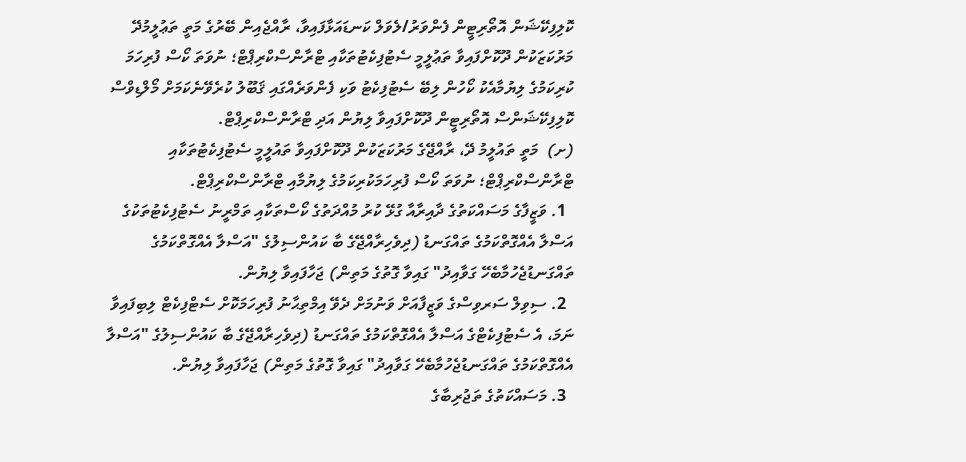ކޮލިފިކޭޝަން އޮތޯރިޓީން ފެންވަރު/ލެވަލް ކަނޑައަޅާފައިވާ، ރާއްޖެއިން ބޭރުގެ މަތީ ތަޢުލީމުދޭ މަރުކަޒަކުން ދޫކޮށްފައިވާ ތަޢުލީމީ ސެޓުފިކެޓުތަކާއި ޓްރާންސްކްރިޕްޓް؛ ނުވަތަ ކޯސް ފުރިހަމަ ކުރިކަމުގެ ލިޔުމާއެކު ކޯހުން ލިބޭ ސެޓުފިކެޓު ވަކި ފެންވަރެއްގައި ޤަބޫލު ކުރެވޭނެކަމަށް މޯލްޑިވްސް ކޮލިފިކޭޝަންސް އޮތޯރިޓީން ދޫކޮށްފައިވާ ލިޔުން އަދި ޓްރާންސްކްރިޕްޓް.
(ށ)  މަތީ ތައުލީމު ދޭ، ރާއްޖޭގެ މަރުކަޒަކުން ދޫކޮށްފައިވާ ތައުލީމީ ސެޓުފިކެޓުތަކާއި ޓްރާންސްކްރިޕްޓް؛ ނުވަތަ ކޯސް ފުރިހަމަކުރިކަމުގެ ލިޔުމާއި ޓްރާންސްކްރިޕްޓް.
  1. ވަޒީފާގެ މަސައްކަތުގެ ދާއިރާއާ ގުޅޭ ކުރު މުއްދަތުގެ ކޯސްތަކާއި ތަމްރީނު ސެޓުފިކެޓުތަކުގެ އަސްލާ އެއްގޮތްކަމުގެ ތައްގަނޑު (ދިވެހިރާއްޖޭގެ ބާ ކައުންސިލުގެ "އަސްލާ އެއްގޮތްކަމުގެ ތައްގަނޑުޖެހުމާބެހޭ ގަވާއިދު" ގައިވާ ގޮތުގެ މަތިން) ޖަހާފައިވާ ލިޔުން.
  2. ސިވިލް ސަރވިސްގެ ވަޒީފާއަށް ވަނުމަށް ދެވޭ އިމްތިޙާނު ފުރިހަމަކޮށް ސެޓްފިކެޓް ލިބިފައިވާ ނަމަ، އެ ސެޓުފިކެޓްގެ އަސްލާ އެއްގޮތްކަމުގެ ތައްގަނޑު (ދިވެހިރާއްޖޭގެ ބާ ކައުންސިލުގެ "އަސްލާ އެއްގޮތްކަމުގެ ތައްގަނޑުޖެހުމާބެހޭ ގަވާއިދު" ގައިވާ ގޮތުގެ މަތިން) ޖަހާފައިވާ ލިޔުން.
  3. މަސައްކަތުގެ ތަޖުރިބާގެ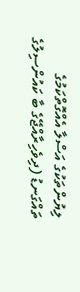ލިޔުންތަކުގެ އަސްލާ އެއްގޮތްކަމުގެ ތައްގަނޑު (ދިވެހިރާއްޖޭގެ ބާ ކައުންސިލުގެ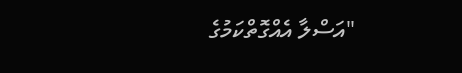"އަސްލާ އެއްގޮތްކަމުގެ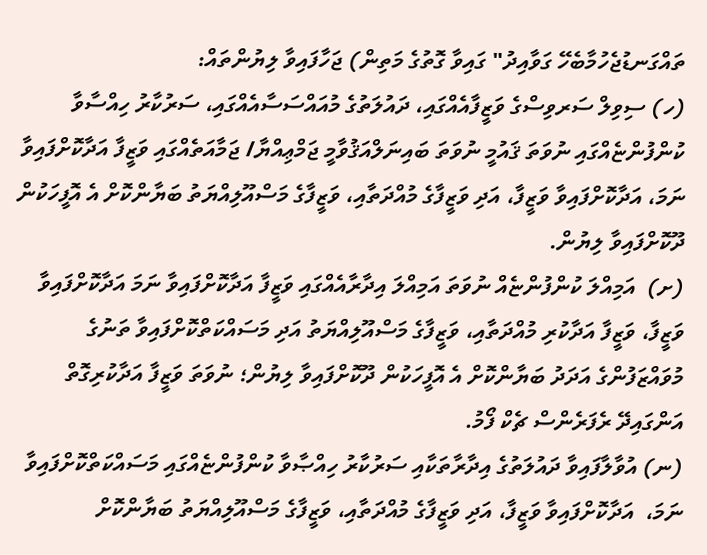ތައްގަނޑުޖެހުމާބެހޭ ގަވާއިދު" ގައިވާ ގޮތުގެ މަތިން) ޖަހާފައިވާ ލިޔުންތައް:
(ހ) ސިވިލް ސަރވިސްގެ ވަޒީފާއެއްގައި، ދައުލަތުގެ މުއައްސަސާއެއްގައި، ސަރުކާރު ހިއްސާވާ ކުންފުންޏެއްގައި ނުވަތަ ޤައުމީ ނުވަތަ ބައިނަލްއަޤުވާމީ ޖަމްޢިއްޔާ/ ޖަމާއަތެއްގައި ވަޒީފާ އަދާކޮށްފައިވާ ނަމަ، އަދާކޮށްފައިވާ ވަޒީފާ، އަދި ވަޒީފާގެ މުއްދަތާއި، ވަޒީފާގެ މަސްއޫލިއްޔަތު ބަޔާންކޮށް އެ އޮފީހަކުން ދޫކޮށްފައިވާ ލިޔުން.
(ށ)  އަމިއްލަ ކުންފުންޏެއް ނުވަތަ އަމިއްލަ އިދާރާއެއްގައި ވަޒީފާ އަދާކޮށްފައިވާ ނަމަ އަދާކޮށްފައިވާ ވަޒީފާ، ވަޒީފާ އަދާކުރި މުއްދަތާއި، ވަޒީފާގެ މަސްއޫލިއްޔަތު އަދި މަސައްކަތްކޮށްފައިވާ ތަނުގެ މުވައްޒަފުންގެ އަދަދު ބަޔާންކޮށް އެ އޮފީހަކުން ދޫކޮށްފައިވާ ލިޔުން؛ ނުވަތަ ވަޒީފާ އަދާކުރިގޮތް އަންގައިދޭ ރެފަރެންސް ޗެކް ފޯމު.
(ނ) އުވާލާފައިވާ ދައުލަތުގެ އިދާރާތަކާއި ސަރުކާރު ހިއްޞާވާ ކުންފުންޏެއްގައި މަސައްކަތްކޮށްފައިވާ ނަމަ،  އަދާކޮށްފައިވާ ވަޒީފާ، އަދި ވަޒީފާގެ މުއްދަތާއި، ވަޒީފާގެ މަސްއޫލިއްޔަތު ބަޔާންކޮށް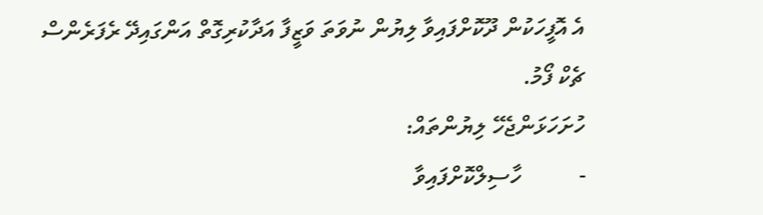އެ އޮފީހަކުން ދޫކޮށްފައިވާ ލިޔުން ނުވަތަ ވަޒީފާ އަދާކުރިގޮތް އަންގައިދޭ ރެފަރެންސް ޗެކް ފޯމު.
ހުށަހަޅަންޖެހޭ ލިޔުންތައް:
-          ހާސިލްކޮށްފައިވާ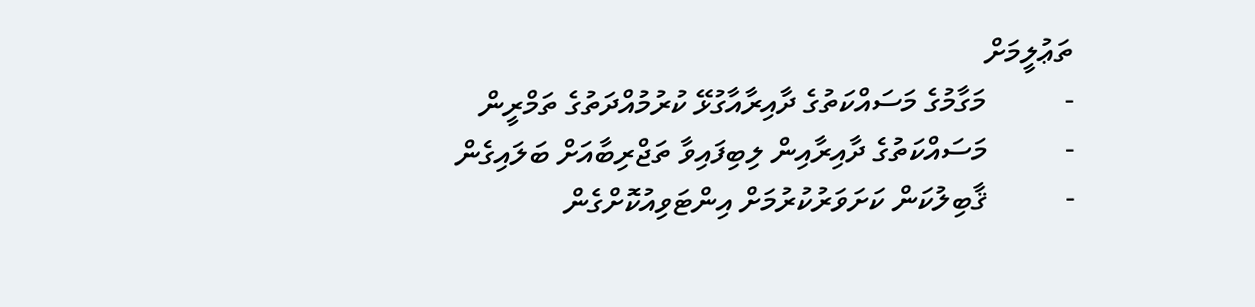ތަޢުލީމަށް
-          މަގާމުގެ މަސައްކަތުގެ ދާއިރާއާގުޅޭ ކުރުމުއްދަތުގެ ތަމްރީން
-          މަސައްކަތުގެ ދާއިރާއިން ލިބިފައިވާ ތަޖްރިބާއަށް ބަލައިގެން
-          ޤާބިލުކަން ކަށަވަރުކުރުމަށް އިންޓަވިއުކޮށްގެން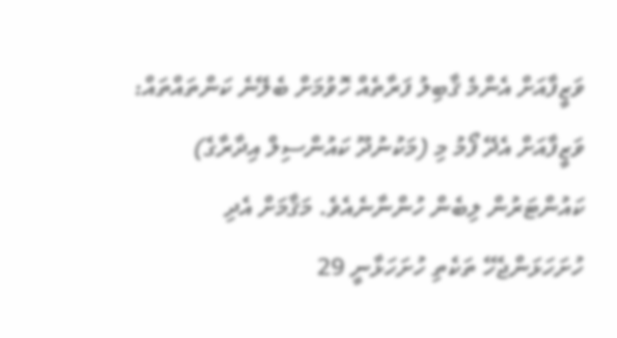ވަޒީފާއަށް އެންމެ ޤާބިލު ފަރާތެއް ހޮވުމަށް ބެލޭނެ ކަންތައްތައް:
ވަޒީފާއަށް އެދޭ ފޯމު މި (މަކުނުދޫ ކައުންސިލް އިދާރާގެ) ކައުންޓަރުން ލިބެން ހުންނާނެއެވެ. މަޤާމަށް އެދި ހުށަހަޅަންޖެހޭ ތަކެތި ހުށަހަޅާނީ 29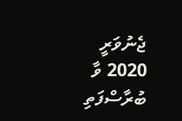ޖެނުވަރީ 2020 ވާ ބުރާސްފަތި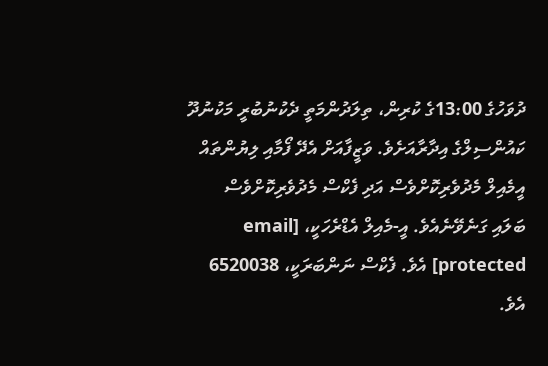ދުވަހުގެ 13:00ގެ ކުރިން، ތިލަދުންމަތީ ދެކުނުބުރީ މަކުނުދޫ ކައުންސިލްގެ އިދާރާއަށެވެ. ވަޒީފާއަށް އެދޭ ފޯމާއި ލިޔުންތައް އީމެއިލް މެދުވެރިކޮށްވެސް އަދި ފެކްސް މެދުވެރިކޮށްވެސް  ބަލައި ގަނެވޭނެއެވެ. އީ-މެއިލް އެޑްރެހަކީ، [email protected] އެވެ. ފެކްސް ނަންބަރަކީ، 6520038 އެވެ.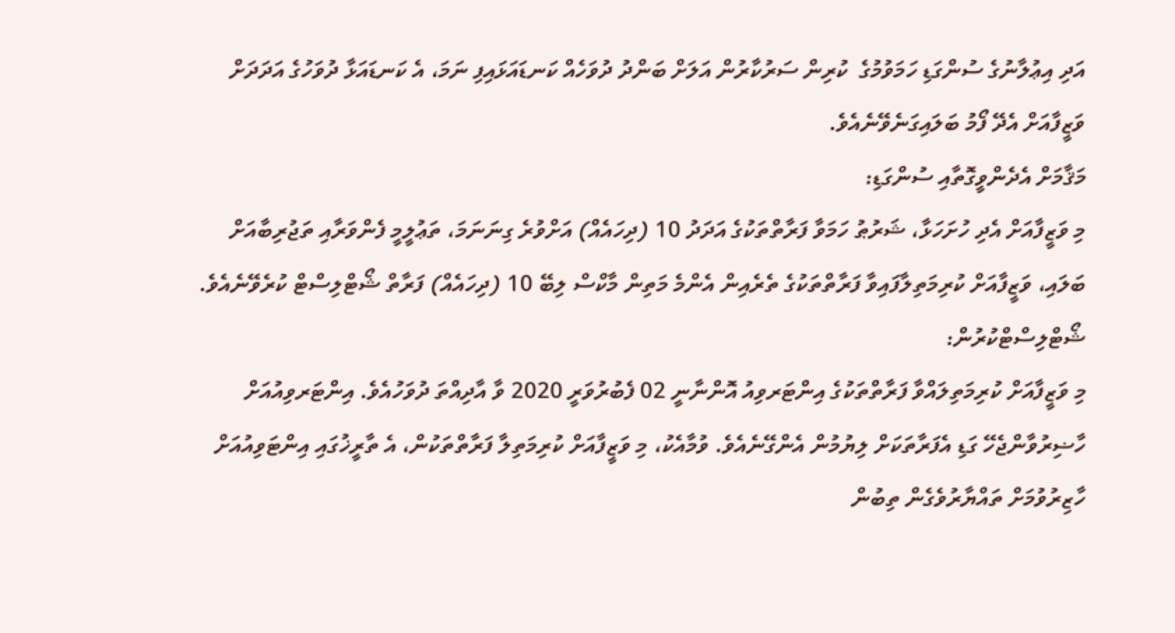އަދި އިޢުލާނުގެ ސުންގަޑި ހަމަވުމުގެ  ކުރިން ސަރުކާރުން އަލަށް ބަންދު ދުވަހެއް ކަނޑައަޅައިފި ނަމަ، އެ ކަނޑައަޅާ ދުވަހުގެ އަދަދަށް ވަޒީފާއަށް އެދޭ ފޯމު ބަލައިގަނެވޭނެއެވެ.
މަޤާމަށް އެދެންވީގޮތާއި ސުންގަޑި:
މި ވަޒީފާއަށް އެދި ހުށަހަޅާ، ޝަރުޠު ހަމަވާ ފަރާތްތަކުގެ އަދަދު 10 (ދިހައެއް) އަށްވުރެ ގިނަނަމަ، ތަޢުލީމީ ފެންވަރާއި ތަޖުރިބާއަށް ބަލައި، ވަޒީފާއަށް ކުރިމަތިލާފައިވާ ފަރާތްތަކުގެ ތެރެއިން އެންމެ މަތިން މާކްސް ލިބޭ 10 (ދިހައެއް) ފަރާތް ޝޯޓްލިސްޓް ކުރެވޭނެއެވެ.
ޝޯޓްލިސްޓްކުރުން:
މި ވަޒީފާއަށް ކުރިމަތިލައްވާ ފަރާތްތަކުގެ އިންޓަރވިއު އޮންނާނީ 02 ފެބުރުވަރީ 2020 ވާ އާދިއްތަ ދުވަހުއެވެ. އިންޓަރވިއުއަށް ހާޟިރުވާންޖެހޭ ގަޑި އެފަރާތަކަށް ލިޔުމުން އެންގޭނެއެވެ. ވުމާއެކު، މި ވަޒީފާއަށް ކުރިމަތިލާ ފަރާތްތަކުން، އެ ތާރީޚުގައި އިންޓަވިއުއަށް ހާޒިރުވުމަށް ތައްޔާރުވެގެން ތިބުން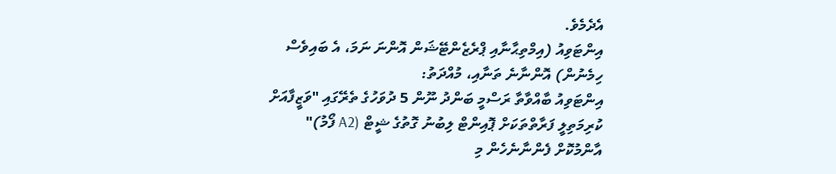އެދެމެވެ.
އިންޓަވިއު (އިމްތިޙާނާއި ޕްރެޒެންޓޭޝަން އޮންނަ ނަމަ، އެ ބައިވެސް ހިމެނުން) އޮންނާނެ ތަނާއި، މުއްދަތު:
އިންޓަވިއު ބާއްވާތާ ރަސްމީ ބަންދު ނޫން 5 ދުވަހުގެ ތެރޭގައި "ވަޒީފާއަށް ކުރިމަތިލީ ފަރާތްތަކަށް ޕޮއިންޓް ލިބުނު ގޮތުގެ ޝީޓް (A2 ފޯމު)" އާންމުކޮށް ފެންނާނެހެން މި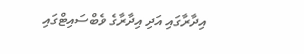އިދާރާގައި އަދި އިދާރާގެ ވެބްސައިޓްގައި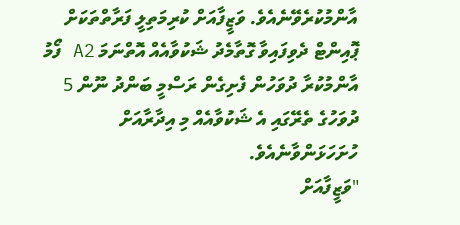އާންމުކުރެވޭނެއެވެ. ވަޒީފާއަށް ކުރިމަތިލީ ފަރާތްތަކަށް ޕޮއިންޓް ދެވިފައިވާ ގޮތާމެދު ޝަކުވާއެއް އޮތްނަމަ A2 ފޯމު އާންމުކުރާ ދުވަހުން ފެށިގެން ރަސްމީ ބަންދު ނޫން 5 ދުވަހުގެ ތެރޭގައި އެ ޝަކުވާއެއް މި އިދާރާއަށް ހުށަހަޅަންވާނެއެވެ.
"ވަޒީފާއަށް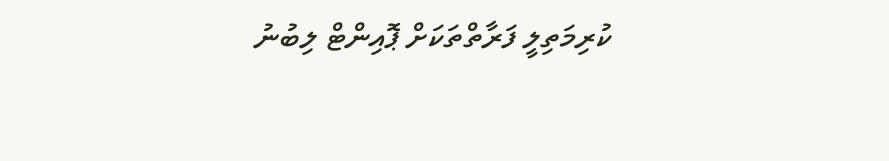ކުރިމަތިލީ ފަރާތްތަކަށް ޕޮއިންޓް ލިބުނު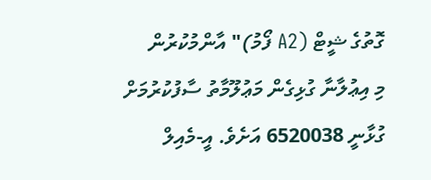ގޮތުގެ ޝީޓް (A2 ފޯމު)" އާންމުކުރުން
މި އިޢުލާނާ ގުޅިގެން މަޢުލޫމާތު ސާފުކުރުމަށް ގުޅާނީ 6520038 އަށެވެ. އީ-މެއިލް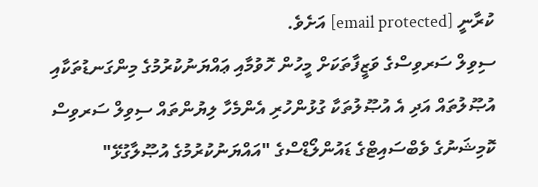ކުރާނީ [email protected] އަށެވެ.
ސިވިލް ސަރވިސްގެ ވަޒީފާތަކަށް މީހުން ހޮވުމާއި ޢައްޔަނުކުރުމުގެ މިންގަނޑުތަކާއި އުޞޫލުތައް އަދި އެ އުޞޫލުތަކާ ގުޅުންހުރި އެންމެހާ ލިޔުންތައް ސިވިލް ސަރވިސް ކޮމިޝަނުގެ ވެބްސައިޓްގެ ޑައުންލޯޑްސްގެ "އައްޔަނުކުރުމުގެ އުޞޫލާގުޅޭ"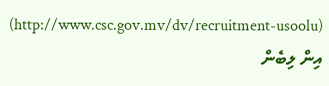(http://www.csc.gov.mv/dv/recruitment-usoolu) އިން ލިބެން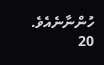ހުންނާނެއެވެ.
20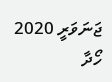ޖަނަވަރީ 2020
ހޯދާ